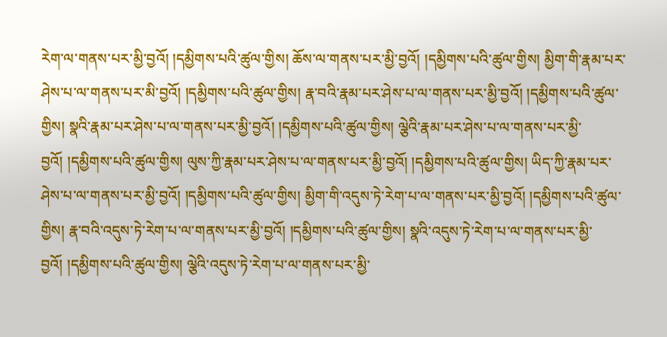རེག་ལ་གནས་པར་མྱི་བྱའོ། །དམྱིགས་པའི་ཚུལ་གྱིས། ཆོས་ལ་གནས་པར་མྱི་བྱའོ། །དམྱིགས་པའི་ཚུལ་གྱིས། མྱིག་གི་རྣམ་པར་ཤེས་པ་ལ་གནས་པར་མི་བྱའོ། །དམྱིགས་པའི་ཚུལ་གྱིས། རྣ་བའི་རྣམ་པར་ཤེས་པ་ལ་གནས་པར་མྱི་བྱའོ། །དམྱིགས་པའི་ཚུལ་གྱིས། སྣའི་རྣམ་པར་ཤེས་པ་ལ་གནས་པར་མྱི་བྱའོ། །དམྱིགས་པའི་ཚུལ་གྱིས། ལྕེའི་རྣམ་པར་ཤེས་པ་ལ་གནས་པར་མྱི་བྱའོ། །དམྱིགས་པའི་ཚུལ་གྱིས། ལུས་ཀྱི་རྣམ་པར་ཤེས་པ་ལ་གནས་པར་མྱི་བྱའོ། །དམྱིགས་པའི་ཚུལ་གྱིས། ཡིད་ཀྱི་རྣམ་པར་ཤེས་པ་ལ་གནས་པར་མྱི་བྱའོ། །དམྱིགས་པའི་ཚུལ་གྱིས། མྱིག་གི་འདུས་ཏེ་རེག་པ་ལ་གནས་པར་མྱི་བྱའོ། །དམྱིགས་པའི་ཚུལ་གྱིས། རྣ་བའི་འདུས་ཏེ་རེག་པ་ལ་གནས་པར་མྱི་བྱའོ། །དམྱིགས་པའི་ཚུལ་གྱིས། སྣའི་འདུས་ཏེ་རེག་པ་ལ་གནས་པར་མྱི་བྱའོ། །དམྱིགས་པའི་ཚུལ་གྱིས། ལྕེའི་འདུས་ཏེ་རེག་པ་ལ་གནས་པར་མྱི་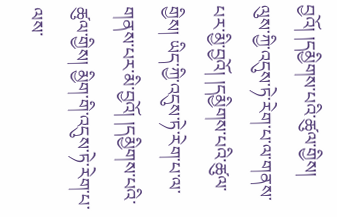བྱའོ། །དམྱིགས་པའི་ཚུལ་གྱིས། ལུས་ཀྱི་འདུས་ཏེ་རེག་པ་ལ་གནས་པར་མྱི་བྱའོ། །དམྱིགས་པའི་ཚུལ་གྱིས། ཡིད་ཀྱི་འདུས་ཏེ་རེག་པ་ལ་གནས་པར་མི་བྱའོ། །དམྱིགས་པའི་ཚུལ་གྱིས། མྱིག་གི་འདུས་ཏེ་རེག་པ་ལས་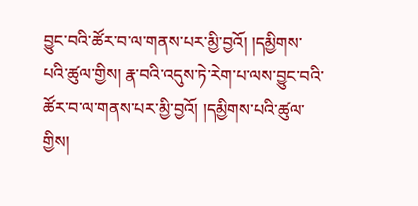བྱུང་བའི་ཚོར་བ་ལ་གནས་པར་མྱི་བྱའོ། །དམྱིགས་པའི་ཚུལ་གྱིས། རྣ་བའི་འདུས་ཏེ་རེག་པ་ལས་བྱུང་བའི་ཚོར་བ་ལ་གནས་པར་མྱི་བྱའོ། །དམྱིགས་པའི་ཚུལ་གྱིས།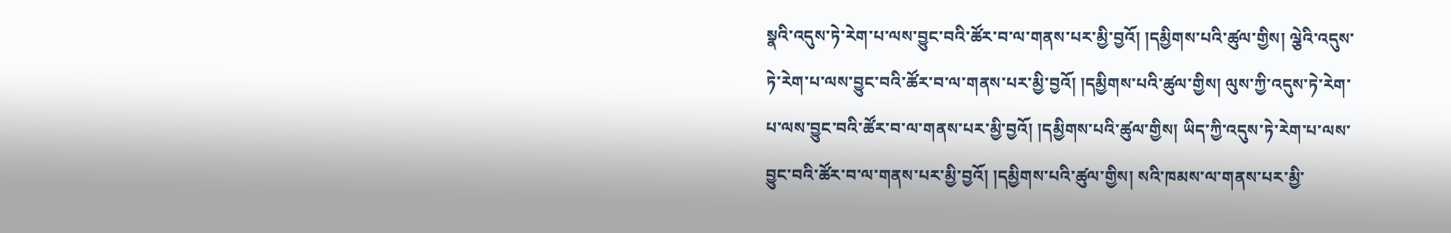སྣའི་འདུས་ཏེ་རེག་པ་ལས་བྱུང་བའི་ཚོར་བ་ལ་གནས་པར་མྱི་བྱའོ། །དམྱིགས་པའི་ཚུལ་གྱིས། ལྕེའི་འདུས་ཏེ་རེག་པ་ལས་བྱུང་བའི་ཚོར་བ་ལ་གནས་པར་མྱི་བྱའོ། །དམྱིགས་པའི་ཚུལ་གྱིས། ལུས་ཀྱི་འདུས་ཏེ་རེག་པ་ལས་བྱུང་བའི་ཚོར་བ་ལ་གནས་པར་མྱི་བྱའོ། །དམྱིགས་པའི་ཚུལ་གྱིས། ཡིད་ཀྱི་འདུས་ཏེ་རེག་པ་ལས་བྱུང་བའི་ཚོར་བ་ལ་གནས་པར་མྱི་བྱའོ། །དམྱིགས་པའི་ཚུལ་གྱིས། སའི་ཁམས་ལ་གནས་པར་མྱི་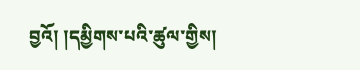བྱའོ། །དམྱིགས་པའི་ཚུལ་གྱིས།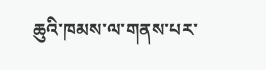ཆུའི་ཁམས་ལ་གནས་པར་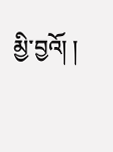མྱི་བྱའོ། །